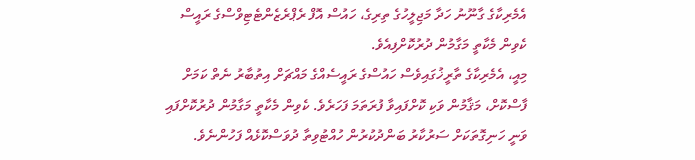އެމެރިކާގެ ގާނޫނު ހަދާ މަޖިލީހުގެ ތިރިގެ، ހައުސް އޮފް ރެޕްރެޒެންޓެޓިވްސްގެ ރައީސް ކެވިން މެކާތީ މަގާމުން ދުރުކޮށްފިއެވެ.
މިއީ، އެމެރިކާގެ ތާރީޚުގައިވެސް ހައުސްގެ ރައީސެއްގެ މައްޗަށް އިތުބާރު ނެތް ކަމަށް ފާސްކޮށް، މަޤާމުން ވަކި ކޮށްފައިވާ ފުރަތަމަ ފަހަރެވެ. ކެވިން މެކާތީ މަގާމުން ދުރުކޮށްފައި ވަނީ ހަނިގޮތަކަށް ސަރުކާރު ބަންދުކުރުން ހުއްޓުވިތާ ދުވަސްކޮޅެއް ފަހުންނެވެ.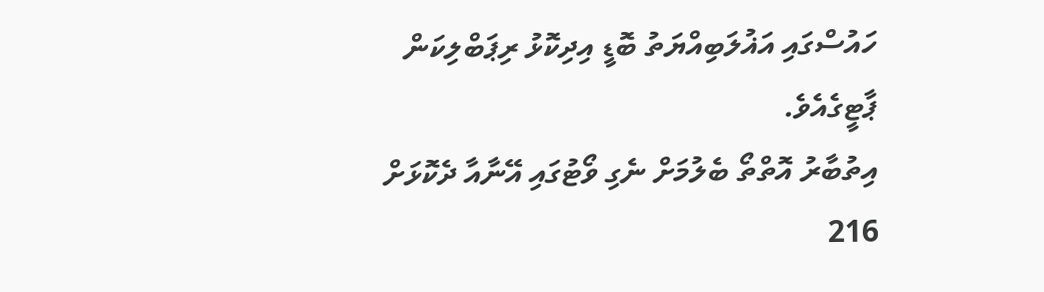ހައުސްގައި އަޣުލަބިއްޔަތު ބޮޑީ އިދިކޮޅު ރިޕަބްލިކަން ޕާޓީގެއެވެ.
އިތުބާރު އޮތްތޯ ބެލުމަށް ނެގި ވޯޓުގައި އޭނާއާ ދެކޮޅަށް 216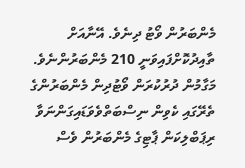މެންބަރުން ވޯޓު ދިނެވެ. އޭނާއަށް ތާއިދުކޮށްފައިވަނީ 210 މެންބަރުންނެވެ. މަގާމުން ދުރުކުރަން ވޯޓުދިން މެންބަރުންގެ ތެރޭގައި ކެވިން ނިސްބަތްވެވަޑައިގަންނަވާ ރިޕަބްލިކަން ޕާޓިގެ މެންބަރުން ވެސް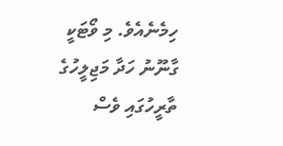ހިމެނެއެވެ. މި ވޯޓަކީ ގާނޫނު ހަދާ މަޖިލީހުގެ ތާރީހުގައި ވެސް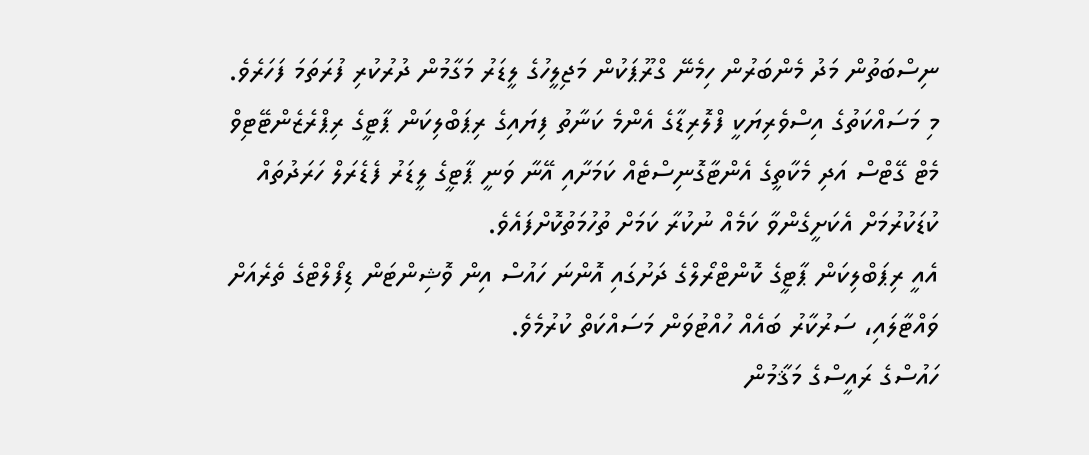ނިސްބަތުން މަދު މެންބަރުން ހިމެނޭ ގްރޫޕަކުން މަޖިލީހުގެ ލީޑަރު މަގާމުން ދުރުކުރި ފުރަތަމަ ފަހަރެވެ.
މި މަސައްކަތުގެ އިސްވެރިޔަކީ ފްލޮރިޑާގެ އެންމެ ކަނާތު ފިޔައިގެ ރިޕަބްލިކަން ޕާޓީގެ ރިޕްރެޒެންޓޭޓިވް މެޓް ގޭޓްސް އަދި މެކާތީގެ އެންޓާގޮނިސްޓެއް ކަމަށާއި އޭނާ ވަނީ ޕާޓީގެ ލީޑަރު ފެޑެރަލް ހަރަދުތައް ކުޑަކުރުމަށް އެކަށީގެންވާ ކަމެއް ނުކުރާ ކަމަށް ތުހުމަތުކޮށްފައެވެ.
އެއީ ރިޕަބްލިކަން ޕާޓީގެ ކޮންޓްރޯލްގެ ދަށުގައި އޮންނަ ހައުސް އިން ވޮޝިންޓަން ޑިފޯލްޓްގެ ތެރެއަށް ވައްޓާލައި، ސަރުކާރު ބައެއް ހުއްޓުވަން މަސައްކަތް ކުރުމެވެ.
ހައުސްގެ ރައީސްގެ މަޤާމުން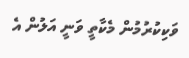ވަކިކުރުމުން މެކާތީ ވަނީ އަލުން އެ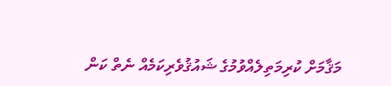މަޤާމަށް ކުރިމަތިލެއްވުމުގެ ޝައުޤުވެރިކަމެއް ނެތް ކަން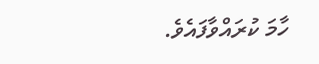ހާމަ ކުރައްވާފައެވެ.